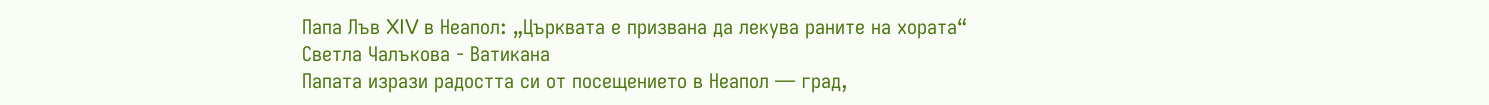Папа Лъв XIV в Неапол: „Църквата е призвана да лекува раните на хората“
Светла Чалъкова - Ватикана
Папата изрази радостта си от посещението в Неапол — град,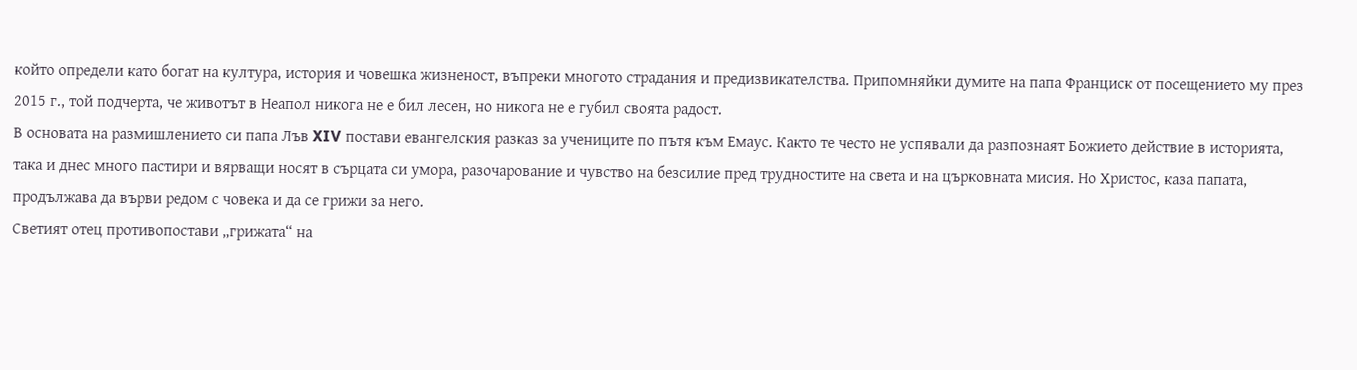който определи като богат на култура, история и човешка жизненост, въпреки многото страдания и предизвикателства. Припомняйки думите на папа Франциск от посещението му през 2015 г., той подчерта, че животът в Неапол никога не е бил лесен, но никога не е губил своята радост.
В основата на размишлението си папа Лъв XIV постави евангелския разказ за учениците по пътя към Емаус. Както те често не успявали да разпознаят Божието действие в историята, така и днес много пастири и вярващи носят в сърцата си умора, разочарование и чувство на безсилие пред трудностите на света и на църковната мисия. Но Христос, каза папата, продължава да върви редом с човека и да се грижи за него.
Светият отец противопостави „грижата“ на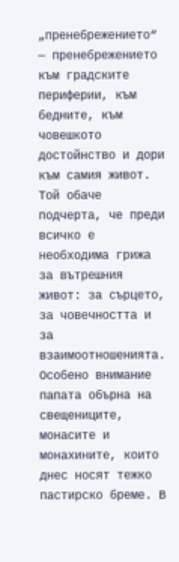„пренебрежението“ — пренебрежението към градските периферии, към бедните, към човешкото достойнство и дори към самия живот. Той обаче подчерта, че преди всичко е необходима грижа за вътрешния живот: за сърцето, за човечността и за взаимоотношенията.
Особено внимание папата обърна на свещениците, монасите и монахините, които днес носят тежко пастирско бреме. В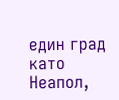един град като Неапол,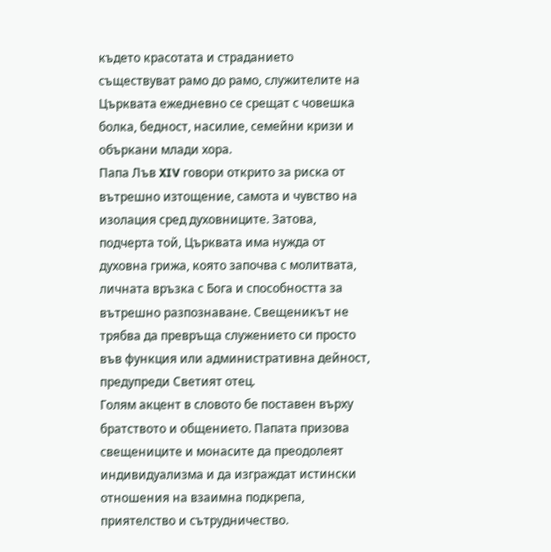където красотата и страданието съществуват рамо до рамо, служителите на Църквата ежедневно се срещат с човешка болка, бедност, насилие, семейни кризи и объркани млади хора.
Папа Лъв XIV говори открито за риска от вътрешно изтощение, самота и чувство на изолация сред духовниците. Затова, подчерта той, Църквата има нужда от духовна грижа, която започва с молитвата, личната връзка с Бога и способността за вътрешно разпознаване. Свещеникът не трябва да превръща служението си просто във функция или административна дейност, предупреди Светият отец.
Голям акцент в словото бе поставен върху братството и общението. Папата призова свещениците и монасите да преодолеят индивидуализма и да изграждат истински отношения на взаимна подкрепа, приятелство и сътрудничество.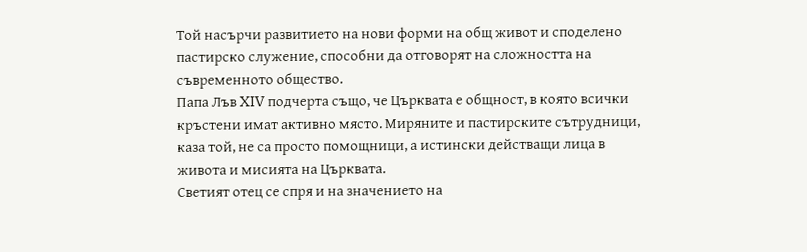Той насърчи развитието на нови форми на общ живот и споделено пастирско служение, способни да отговорят на сложността на съвременното общество.
Папа Лъв XIV подчерта също, че Църквата е общност, в която всички кръстени имат активно място. Миряните и пастирските сътрудници, каза той, не са просто помощници, а истински действащи лица в живота и мисията на Църквата.
Светият отец се спря и на значението на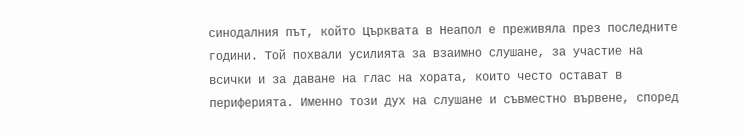синодалния път, който Църквата в Неапол е преживяла през последните години. Той похвали усилията за взаимно слушане, за участие на всички и за даване на глас на хората, които често остават в периферията. Именно този дух на слушане и съвместно вървене, според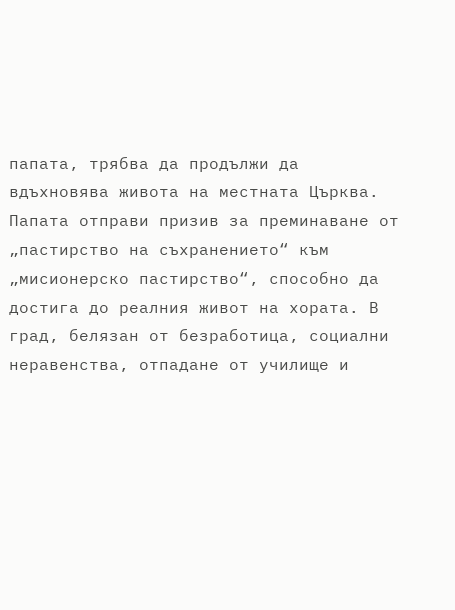папата, трябва да продължи да вдъхновява живота на местната Църква.
Папата отправи призив за преминаване от „пастирство на съхранението“ към „мисионерско пастирство“, способно да достига до реалния живот на хората. В град, белязан от безработица, социални неравенства, отпадане от училище и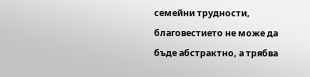семейни трудности, благовестието не може да бъде абстрактно, а трябва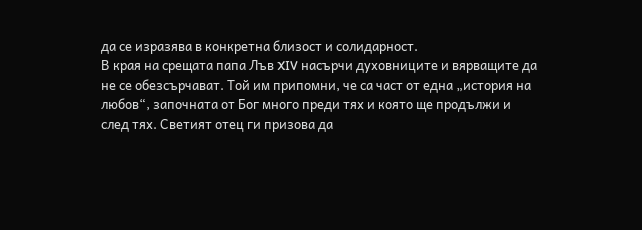да се изразява в конкретна близост и солидарност.
В края на срещата папа Лъв XIV насърчи духовниците и вярващите да не се обезсърчават. Той им припомни, че са част от една „история на любов“, започната от Бог много преди тях и която ще продължи и след тях. Светият отец ги призова да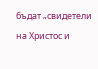бъдат „свидетели на Христос и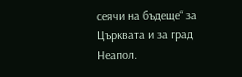сеячи на бъдеще“ за Църквата и за град Неапол.